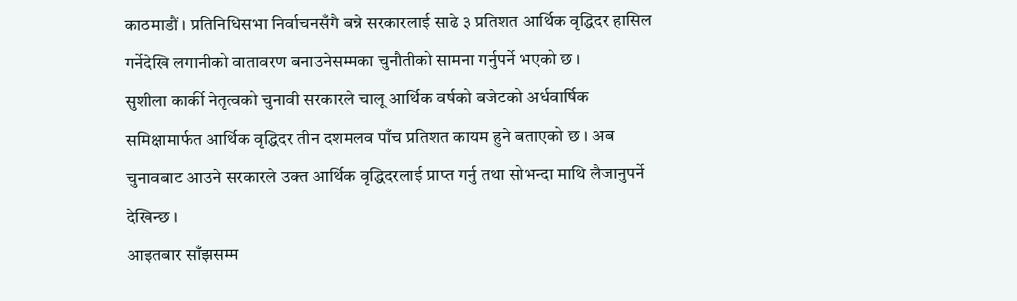काठमाडौं । प्रतिनिधिसभा निर्वाचनसँगै बन्ने सरकारलाई साढे ३ प्रतिशत आर्थिक वृद्धिदर हासिल गर्नेदेखि लगानीको वातावरण बनाउनेसम्मका चुनौतीको सामना गर्नुपर्ने भएको छ ।
सुशीला कार्की नेतृत्वको चुनावी सरकारले चालू आर्थिक वर्षको बजेटको अर्धवार्षिक समिक्षामार्फत आर्थिक वृद्धिदर तीन दशमलव पाँच प्रतिशत कायम हुने बताएको छ । अब चुनावबाट आउने सरकारले उक्त आर्थिक वृद्धिदरलाई प्राप्त गर्नु तथा सोभन्दा माथि लैजानुपर्ने देखिन्छ ।
आइतबार साँझसम्म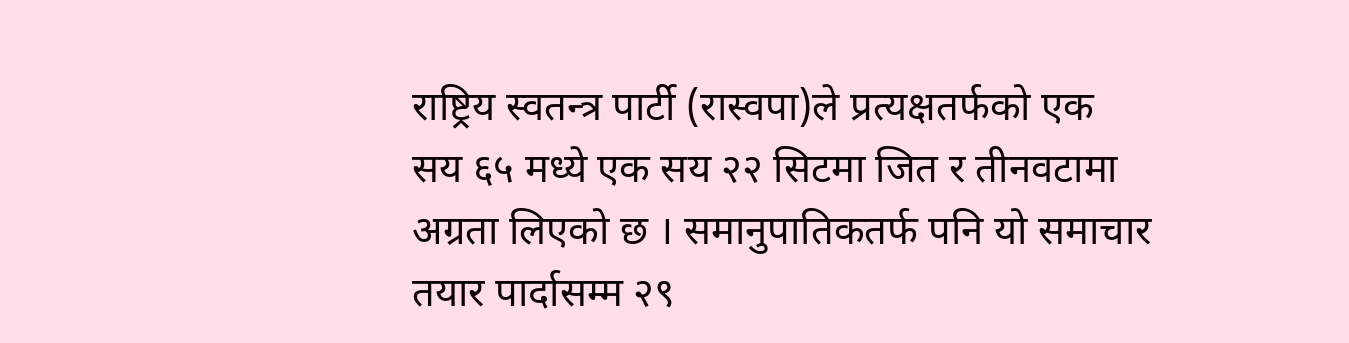राष्ट्रिय स्वतन्त्र पार्टी (रास्वपा)ले प्रत्यक्षतर्फको एक सय ६५ मध्ये एक सय २२ सिटमा जित र तीनवटामा अग्रता लिएको छ । समानुपातिकतर्फ पनि यो समाचार तयार पार्दासम्म २९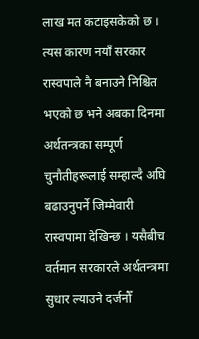लाख मत कटाइसकेको छ । त्यस कारण नयाँ सरकार रास्वपाले नै बनाउने निश्चित भएको छ भने अबका दिनमा अर्थतन्त्रका सम्पूर्ण चुनौतीहरूलाई सम्हाल्दै अघि बढाउनुपर्ने जिम्मेवारी रास्वपामा देखिन्छ । यसैबीच वर्तमान सरकारले अर्थतन्त्रमा सुधार ल्याउने दर्जनौँ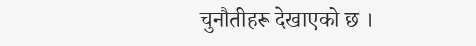चुनौतीहरू देखाएको छ ।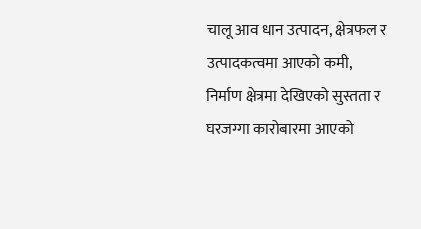चालू आव धान उत्पादन, क्षेत्रफल र उत्पादकत्वमा आएको कमी, निर्माण क्षेत्रमा देखिएको सुस्तता र घरजग्गा कारोबारमा आएको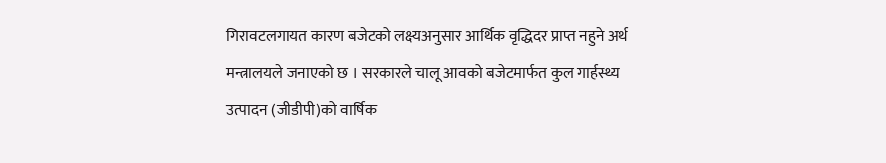गिरावटलगायत कारण बजेटको लक्ष्यअनुसार आर्थिक वृद्धिदर प्राप्त नहुने अर्थ मन्त्रालयले जनाएको छ । सरकारले चालू आवको बजेटमार्फत कुल गार्हस्थ्य उत्पादन (जीडीपी)को वार्षिक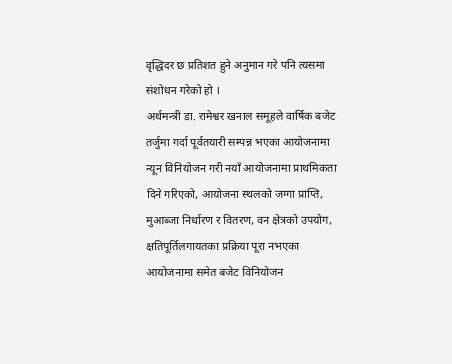वृद्धिदर छ प्रतिशत हुने अनुमान गरे पनि त्यसमा संशोधन गरेको हो ।
अर्थमन्त्री डा. रामेश्वर खनाल समूहले वार्षिक बजेट तर्जुमा गर्दा पूर्वतयारी सम्पन्न भएका आयोजनामा न्यून विनियोजन गरी नयाँ आयोजनामा प्राथमिकता दिने गरिएको, आयोजना स्थलको जग्गा प्राप्ति, मुआब्जा निर्धारण र वितरण, वन क्षेत्रको उपयोग, क्षतिपूर्तिलगायतका प्रक्रिया पूरा नभएका आयोजनामा समेत बजेट विनियोजन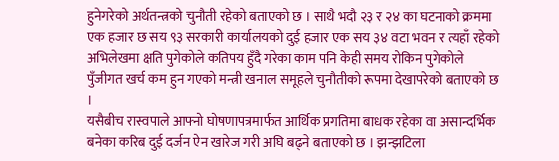हुनेगरेको अर्थतन्त्रको चुनौती रहेको बताएको छ । साथै भदौ २३ र २४ का घटनाको क्रममा एक हजार छ सय ९३ सरकारी कार्यालयको दुई हजार एक सय ३४ वटा भवन र त्यहाँ रहेको अभिलेखमा क्षति पुगेकोले कतिपय हुँदै गरेका काम पनि केही समय रोकिन पुगेकोले पुँजीगत खर्च कम हुन गएको मन्त्री खनाल समूहले चुनौतीको रूपमा देखापरेको बताएको छ ।
यसैबीच रास्वपाले आफ्नो घोषणापत्रमार्फत आर्थिक प्रगतिमा बाधक रहेका वा असान्दर्भिक बनेका करिब दुई दर्जन ऐन खारेज गरी अघि बढ्ने बताएको छ । झन्झटिला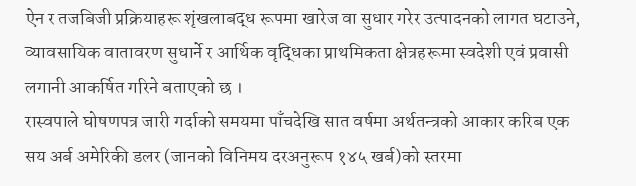ऐन र तजबिजी प्रक्रियाहरू शृंखलाबद्ध रूपमा खारेज वा सुधार गरेर उत्पादनको लागत घटाउने, व्यावसायिक वातावरण सुधार्ने र आर्थिक वृद्धिका प्राथमिकता क्षेत्रहरूमा स्वदेशी एवं प्रवासी लगानी आकर्षित गरिने बताएको छ ।
रास्वपाले घोषणपत्र जारी गर्दाको समयमा पाँचदेखि सात वर्षमा अर्थतन्त्रको आकार करिब एक सय अर्ब अमेरिकी डलर (जानको विनिमय दरअनुरूप १४५ खर्ब)को स्तरमा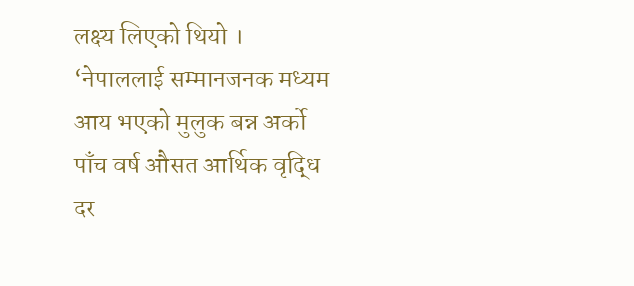लक्ष्य लिएको थियो ।
‘नेपाललाई सम्मानजनक मध्यम आय भएको मुलुक बन्न अर्को पाँच वर्ष औसत आर्थिक वृद्धि दर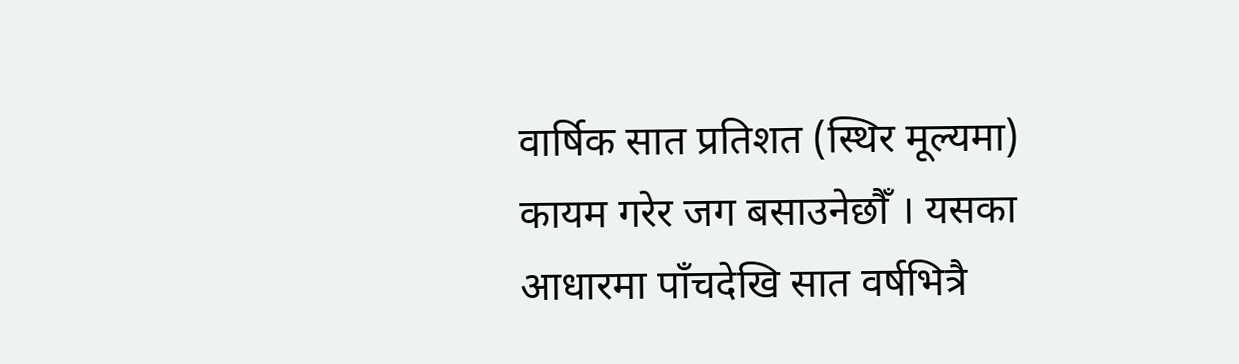वार्षिक सात प्रतिशत (स्थिर मूल्यमा) कायम गरेर जग बसाउनेछौँ । यसका आधारमा पाँचदेखि सात वर्षभित्रै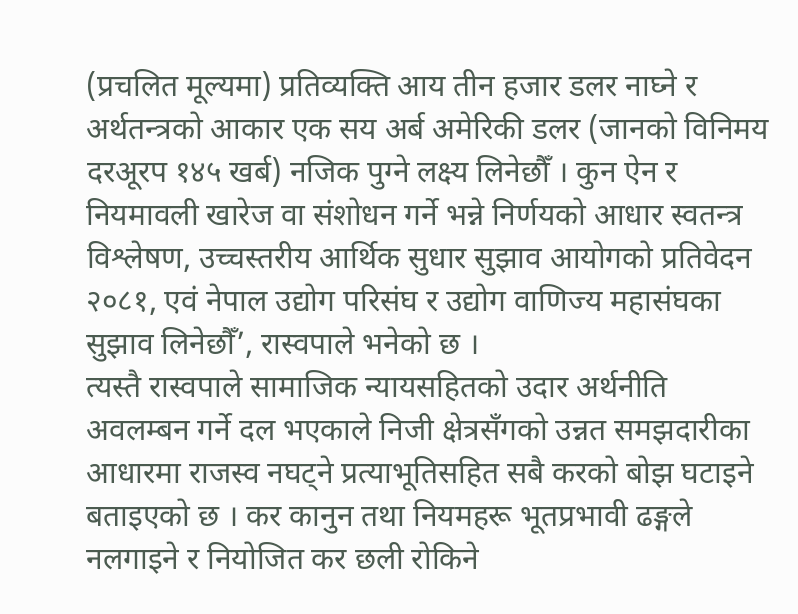(प्रचलित मूल्यमा) प्रतिव्यक्ति आय तीन हजार डलर नाघ्ने र अर्थतन्त्रको आकार एक सय अर्ब अमेरिकी डलर (जानको विनिमय दरअूरप १४५ खर्ब) नजिक पुग्ने लक्ष्य लिनेछौँ । कुन ऐन र नियमावली खारेज वा संशोधन गर्ने भन्ने निर्णयको आधार स्वतन्त्र विश्लेषण, उच्चस्तरीय आर्थिक सुधार सुझाव आयोगको प्रतिवेदन २०८१, एवं नेपाल उद्योग परिसंघ र उद्योग वाणिज्य महासंघका सुझाव लिनेछौँ’, रास्वपाले भनेको छ ।
त्यस्तै रास्वपाले सामाजिक न्यायसहितको उदार अर्थनीति अवलम्बन गर्ने दल भएकाले निजी क्षेत्रसँगको उन्नत समझदारीका आधारमा राजस्व नघट्ने प्रत्याभूतिसहित सबै करको बोझ घटाइने बताइएको छ । कर कानुन तथा नियमहरू भूतप्रभावी ढङ्गले नलगाइने र नियोजित कर छली रोकिने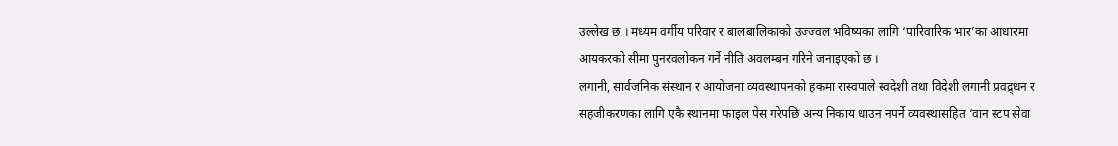उल्लेख छ । मध्यम वर्गीय परिवार र बालबालिकाको उज्ज्वल भविष्यका लागि ‘पारिवारिक भार’का आधारमा आयकरको सीमा पुनरवलोकन गर्ने नीति अवलम्बन गरिने जनाइएको छ ।
लगानी, सार्वजनिक संस्थान र आयोजना व्यवस्थापनको हकमा रास्वपाले स्वदेशी तथा विदेशी लगानी प्रवद्र्धन र सहजीकरणका लागि एकै स्थानमा फाइल पेस गरेपछि अन्य निकाय धाउन नपर्ने व्यवस्थासहित ‘वान स्टप सेवा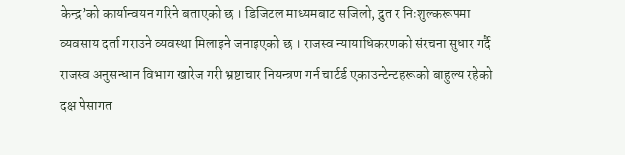केन्द्र’को कार्यान्वयन गरिने बताएको छ । डिजिटल माध्यमबाट सजिलो, द्रुत र निःशुल्करूपमा व्यवसाय दर्ता गराउने व्यवस्था मिलाइने जनाइएको छ । राजस्व न्यायाधिकरणको संरचना सुधार गर्दै राजस्व अनुसन्धान विभाग खारेज गरी भ्रष्टाचार नियन्त्रण गर्न चार्टर्ड एकाउन्टेन्टहरूको बाहुल्य रहेको दक्ष पेसागत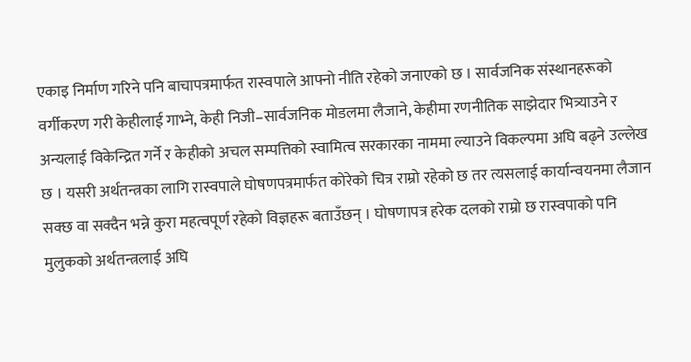एकाइ निर्माण गरिने पनि बाचापत्रमार्फत रास्वपाले आफ्नो नीति रहेको जनाएको छ । सार्वजनिक संस्थानहरूको वर्गीकरण गरी केहीलाई गाभ्ने, केही निजी–सार्वजनिक मोडलमा लैजाने, केहीमा रणनीतिक साझेदार भित्र्याउने र अन्यलाई विकेन्द्रित गर्ने र केहीको अचल सम्पत्तिको स्वामित्व सरकारका नाममा ल्याउने विकल्पमा अघि बढ्ने उल्लेख छ । यसरी अर्थतन्त्रका लागि रास्वपाले घोषणपत्रमार्फत कोरेको चित्र राम्रो रहेको छ तर त्यसलाई कार्यान्वयनमा लैजान सक्छ वा सक्दैन भन्ने कुरा महत्वपूर्ण रहेको विज्ञहरू बताउँछन् । घोषणापत्र हरेक दलको राम्रो छ रास्वपाको पनि मुलुकको अर्थतन्त्रलाई अघि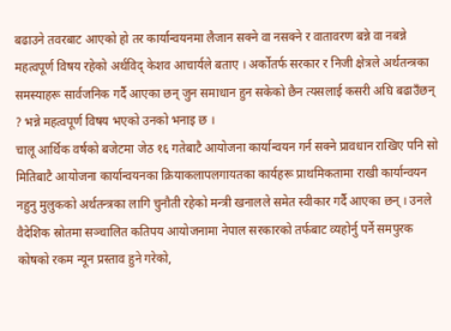बढाउने तवरबाट आएको हो तर कार्यान्वयनमा लैजान सक्ने वा नसक्ने र वातावरण बन्ने वा नबन्ने महत्वपूर्ण विषय रहेको अर्थविद् केशव आचार्यले बताए । अर्कोतर्फ सरकार र निजी क्षेत्रले अर्थतन्त्रका समस्याहरू सार्वजनिक गर्दै आएका छन् जुन समाधान हुन सकेको छैन त्यसलाई कसरी अघि बढाउँछन् ? भन्ने महत्वपूर्ण विषय भएको उनको भनाइ छ ।
चालू आर्थिक वर्षको बजेटमा जेठ १६ गतेबाटै आयोजना कार्यान्वयन गर्न सक्ने प्रावधान राखिए पनि सो मितिबाटै आयोजना कार्यान्वयनका क्रियाकलापलगायतका कार्यहरू प्राथमिकतामा राखी कार्यान्वयन नहुनु मुलुकको अर्थतन्त्रका लागि चुनौती रहेको मन्त्री खनालले समेत स्वीकार गर्दै आएका छन् । उनले वैदेशिक स्रोतमा सञ्चालित कतिपय आयोजनामा नेपाल सरकारको तर्फबाट व्यहोर्नु पर्ने समपुरक कोषको रकम न्यून प्रस्ताव हुने गरेको,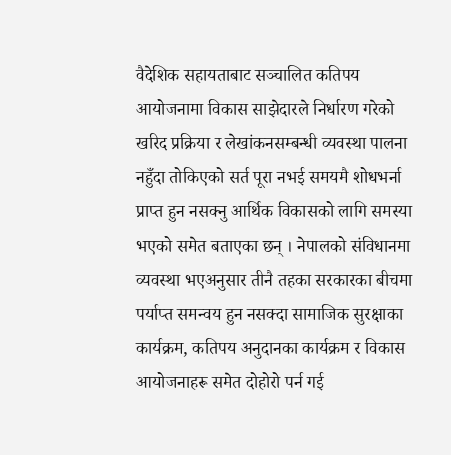वैदेशिक सहायताबाट सञ्चालित कतिपय आयोजनामा विकास साझेदारले निर्धारण गरेको खरिद प्रक्रिया र लेखांकनसम्बन्धी व्यवस्था पालना नहुँदा तोकिएको सर्त पूरा नभई समयमै शोधभर्ना प्राप्त हुन नसक्नु आर्थिक विकासको लागि समस्या भएको समेत बताएका छन् । नेपालको संविधानमा व्यवस्था भएअनुसार तीनै तहका सरकारका बीचमा पर्याप्त समन्वय हुन नसक्दा सामाजिक सुरक्षाका कार्यक्रम, कतिपय अनुदानका कार्यक्रम र विकास आयोजनाहरू समेत दोहोरो पर्न गई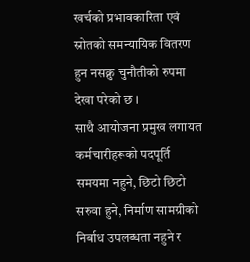खर्चको प्रभावकारिता एवं स्रोतको समन्यायिक वितरण हुन नसक्नु चुनौतीको रुपमा देखा परेको छ ।
साथै आयोजना प्रमुख लगायत कर्मचारीहरूको पदपूर्ति समयमा नहुने, छिटो छिटो सरुवा हुने, निर्माण सामग्रीको निर्बाध उपलब्धता नहुने र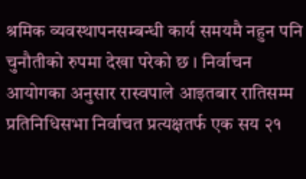श्रमिक व्यवस्थापनसम्बन्धी कार्य समयमै नहुन पनि चुनौतीको रुपमा देखा परेको छ । निर्वाचन आयोगका अनुसार रास्वपाले आइतबार रातिसम्म प्रतिनिधिसभा निर्वाचत प्रत्यक्षतर्फ एक सय २१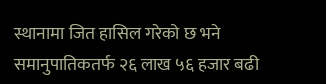स्थानामा जित हासिल गरेको छ भने समानुपातिकतर्फ २६ लाख ५६ हजार बढी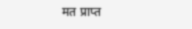मत प्राप्त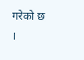गरेको छ ।